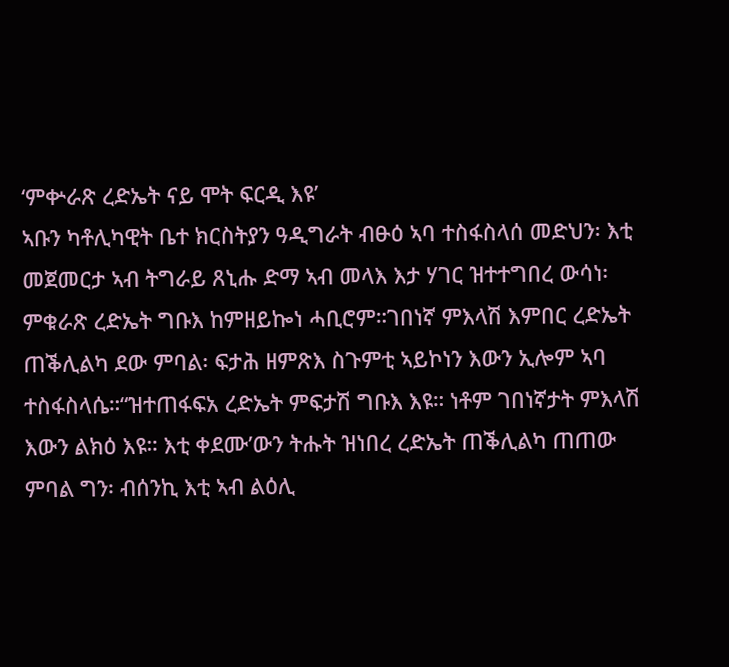‘ምቍራጽ ረድኤት ናይ ሞት ፍርዲ እዩ’
ኣቡን ካቶሊካዊት ቤተ ክርስትያን ዓዲግራት ብፁዕ ኣባ ተስፋስላሰ መድህን፡ እቲ መጀመርታ ኣብ ትግራይ ጸኒሑ ድማ ኣብ መላእ እታ ሃገር ዝተተግበረ ውሳነ፡ ምቁራጽ ረድኤት ግቡእ ከምዘይኰነ ሓቢሮም።ገበነኛ ምእላሽ እምበር ረድኤት ጠቕሊልካ ደው ምባል፡ ፍታሕ ዘምጽእ ስጉምቲ ኣይኮነን እውን ኢሎም ኣባ ተስፋስላሴ።“ዝተጠፋፍአ ረድኤት ምፍታሽ ግቡእ እዩ። ነቶም ገበነኛታት ምእላሽ እውን ልክዕ እዩ። እቲ ቀደሙ’ውን ትሑት ዝነበረ ረድኤት ጠቕሊልካ ጠጠው ምባል ግን፡ ብሰንኪ እቲ ኣብ ልዕሊ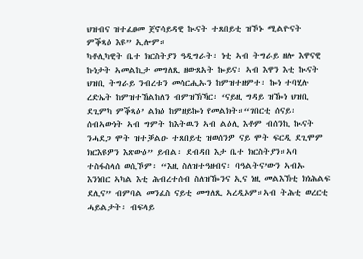ህዝብና ዝተፈፀመ ጀኖሳይዳዊ ኲናት ተጸበይቲ ዝኾኑ ሚልዮናት ምቕጻዕ እዩ” ኢሎም።
ካቶሊካዊት ቤተ ክርስትያን ዓዲግራት፡ ነቲ ኣብ ትግራይ ዘሎ እዋናዊ ኩነታት ኣመልኪታ መግለጺ ዘውጸአት ኰይና፡ ኣብ እዋን እቲ ኲናት ህዝቢ ትግራይ ንብረቱን መሳርሒኡን ከምዝተዘምተ፡ ኰነ ተባሂሉ ረድኤት ከምዝተኸልከለን ብምዝኽኻር፡ ‘ናይዚ ግዳይ ዝዀነ ህዝቢ ደጊምካ ምቕጻዕ’ ልክዕ ከምዘይኰነ የመልክት።“ገበርቲ ሰናይ፡ ሰብኣውነት ኣብ ግምት ከእትዉን ኣብ ልዕሊ እቶም ብሰንኪ ኲናት ንሓደጋ ሞት ዝተቓልዑ ተጸበይቲ ዝወሰንዎ ናይ ሞት ፍርዲ ደጊሞም ክርእዩዎን እጽውዕ” ይብል፡ ደብዳበ እታ ቤተ ክርስትያን።ኣባ ተስፋስላሰ ወሲኾም፡ “እዚ ስለዝተዓዘብና፡ ባዓልትና’ውን ኣብኡ እንነበር ኣካል እቲ ሕብረተሰብ ስለዝዀንና ኢና ነዚ መልእኽቲ ክነሕልፍ ደሊና” ብምባል መንፈስ ናይቲ መግለጺ ኣረዲኦም።ኣብ ትሕቲ ወረርቲ ሓይልታት፡ ብፍላይ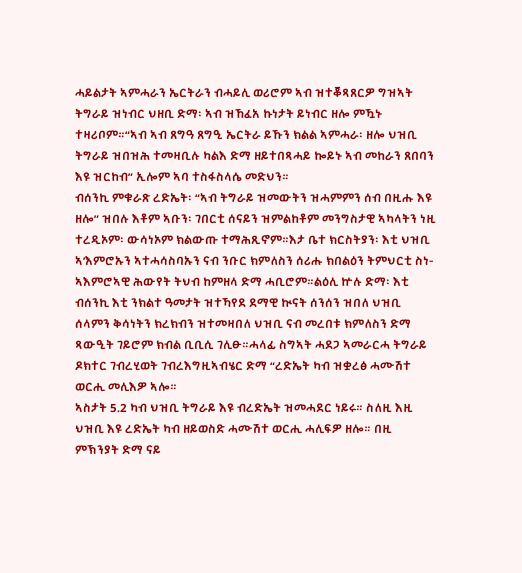ሓይልታት ኣምሓራን ኤርትራን ብሓይሊ ወሪሮም ኣብ ዝተቖጻጸርዎ ግዝኣት ትግራይ ዝነብር ህዘቢ ድማ፡ ኣብ ዝኸፈአ ኩነታት ይነብር ዘሎ ምዃኑ ተዛሪቦም።“ኣብ ኣብ ጸግዓ ጸግዒ ኤርትራ ይኹን ክልል ኣምሓራ፡ ዘሎ ህዝቢ ትግራይ ዝበዝሕ ተመዛቢሉ ካልእ ድማ ዘይተበጻሓይ ኰይኑ ኣብ መከራን ጸበባን እዩ ዝርከብ” ኢሎም ኣባ ተስፋስላሴ መድህን።
ብሰንኪ ምቁራጽ ረድኤት፡ “ኣብ ትግራይ ዝመውትን ዝሓምምን ሰብ በዚሑ እዩ ዘሎ” ዝበሉ እቶም ኣቡን፡ ገበርቲ ሰናይን ዝምልከቶም መንግስታዊ ኣካላትን ነዚ ተረዲኦም፡ ውሳነኦም ክልውጡ ተማሕጺኖም።እታ ቤተ ክርስትያን፡ እቲ ህዝቢ ኣ’እምሮኡን ኣተሓሳስባኡን ናብ ንቡር ክምለስን ሰሪሑ ክበልዕን ትምህርቲ ስነ-ኣእምሮኣዊ ሕውየት ትህብ ከምዘላ ድማ ሓቢሮም።ልዕሊ ኵሉ ድማ፡ እቲ ብሰንኪ እቲ ንክልተ ዓመታት ዝተኻየደ ደማዊ ኲናት ሰንሰን ዝበለ ህዝቢ ሰላምን ቅሳነትን ክረክብን ዝተመዛበለ ህዝቢ ናብ መረበቱ ክምለስን ድማ ጻውዒት ገይሮም ክብል ቢቢሲ ገሊፁ።ሓላፊ ስግኣት ሓደጋ ኣመራርሓ ትግራይ ዶክተር ገብረሂወት ገብረእግዚኣብሄር ድማ “ረድኤት ካብ ዝቋረፅ ሓሙሽተ ወርሒ መሊእዎ ኣሎ።
ኣስታት 5.2 ካብ ህዝቢ ትግራይ እዩ ብረድኤት ዝመሓደር ነይሩ። ስለዚ እዚ ህዝቢ እዩ ረድኤት ካብ ዘይወስድ ሓሙሽተ ወርሒ ሓሊፍዎ ዘሎ። በዚ ምኽንያት ድማ ናይ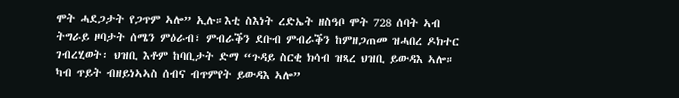ሞት ሓደጋታት የጋጥም ኣሎ” ኢሉ።እቲ ስእነት ረድኤት ዘስዓቦ ሞት 728 ሰባት ኣብ ትግራይ ዞባታት ሰሜን ምዕራብ፣ ምብራቕን ደቡብ ምብራቕን ከምዘጋጠመ ዝሓበረ ዶክተር ገብረሂወት፡ ህዝቢ እቶም ከባቢታት ድማ “ጉዳይ ስርቂ ክሳብ ዝጻረ ህዝቢ ይውዳእ ኣሎ።
ካብ ጥይት ብዘይነኣኣስ ሰብና ብጥምየት ይውዳእ ኣሎ”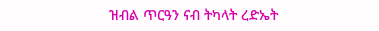ዝብል ጥርዓን ናብ ትካላት ረድኤት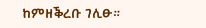ከምዘቕረቡ ገሊፁ።